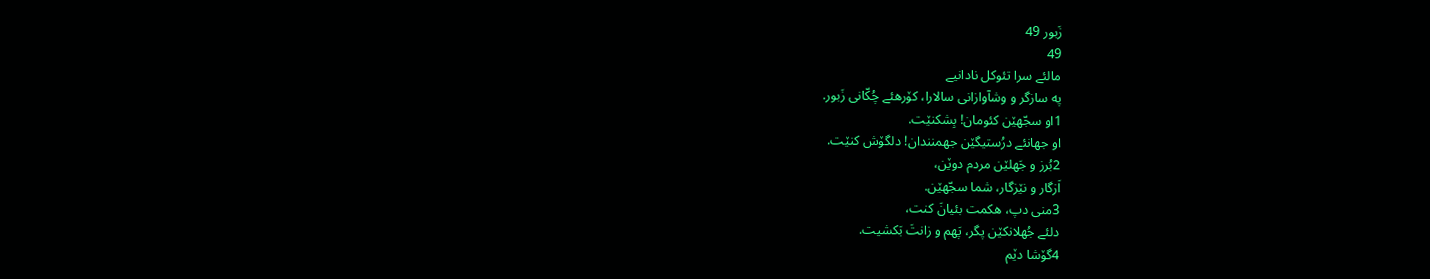زَبور 49
49
مالئے سرا تئوکل نادانیے
په سازگر و وشآوازانی سالارا، کۆرهئے چُکّانی زَبور.
1او سجّهێن کئومان! بِشکنێت.
او جهانئے درُستیگێن جهمنندان! دلگۆش کنێت.
2بُرز و جَهلێن مردم دوێن،
اَزگار و نێزگار، شما سجّهێن.
3منی دپ، هکمت بئیانَ کنت،
دلئے جُهلانکێن پگر، پَهم و زانتَ بَکشیت.
4گۆشا دێم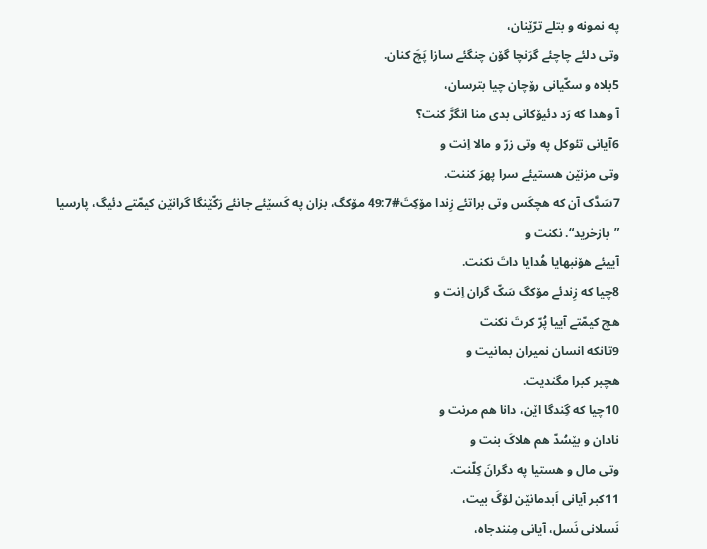په نمونه و بتلے ترّێنان،
وتی دلئے چاچئے گرَنچا گۆن چنگئے سازا پَچَ کنان.
5بلاه و سکّیانی رۆچان چیا بترسان،
آ وهدا که رَد دئیۆکانی بدی منا انگرَّ کنت؟
6آیانی تئوکل په وتی زرّ و مالا اِنت و
وتی مزنێن هستیئے سرا پهرَ کننت.
7سَدَّک آن که هچکَس وتی براتئے زِندا مۆکِتَ#49:7 مۆکگ، بزان په کَسێئے جانئے رَکّێنگا گرانێن کیمّتے دئیگ، پارسیا ”بازخرید“. نکنت و
آییئے هۆنبهایا هُدایا داتَ نکنت.
8چیا که زِندئے مۆکگ سَکّ گران اِنت و
هچ کیمّتے آییا پُرّ کرتَ نکنت
9تانکه انسان نمیران بمانیت و
هچبر کبرا مگندیت.
10چیا که گِندگا اێن، دانا هم مرنت و
نادان و بێسُدّ هم هلاکَ بنت و
وتی مال و هستیا په دگرانَ کِلّنت.
11کبر آیانی اَبدمانێن لۆگَ بیت،
نَسلانی نَسل، آیانی مِنندجاه،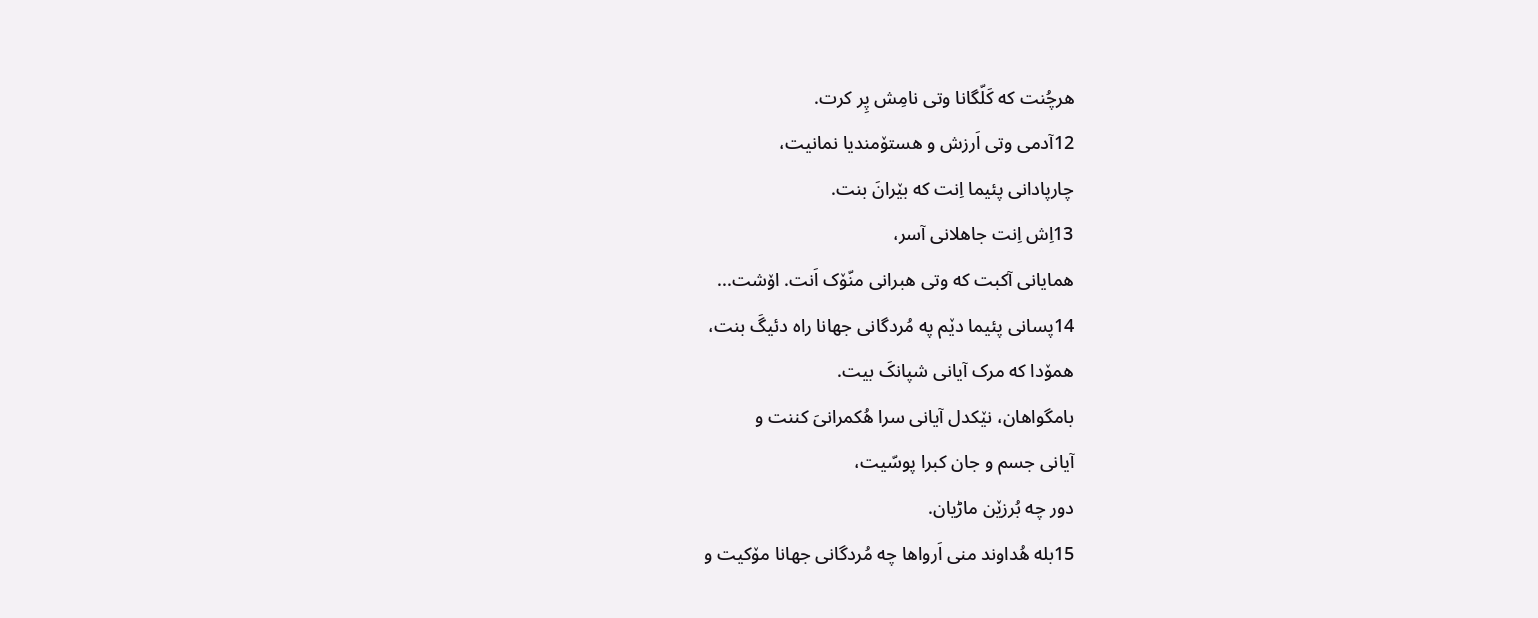هرچُنت که کَلّگانا وتی نامِش پِر کرت.
12آدمی وتی اَرزش و هستۆمندیا نمانیت،
چارپادانی پئیما اِنت که بێرانَ بنت.
13اِش اِنت جاهلانی آسر،
همایانی آکبت که وتی هبرانی منّۆک اَنت. اۆشت...
14پسانی پئیما دێم په مُردگانی جهانا راه دئیگَ بنت،
همۆدا که مرک آیانی شپانکَ بیت.
بامگواهان، نێکدل آیانی سرا هُکمرانیَ کننت و
آیانی جسم و جان کبرا پوسّیت،
دور چه بُرزێن ماڑیان.
15بله هُداوند منی اَرواها چه مُردگانی جهانا مۆکیت و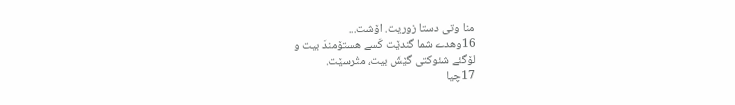منا وتی دستا زوریت. اۆشت...
16وهدے شما گندێت کَسے هستۆمندَ بیت و
لۆگئے شئوکتی گێشَ بیت، متُرسێت.
17چیا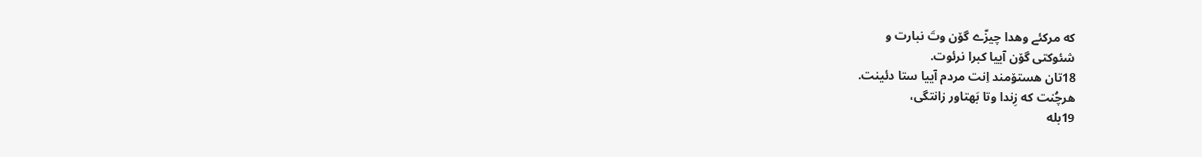که مرکئے وهدا چیزّے گۆن وتَ نبارت و
شئوکتی گۆن آییا کبرا نرئوت.
18تان هستۆمند اِنت مردم آییا ستا دئینت.
هرچُنت که زِندا وتا بَهتاور زانتگی،
19بله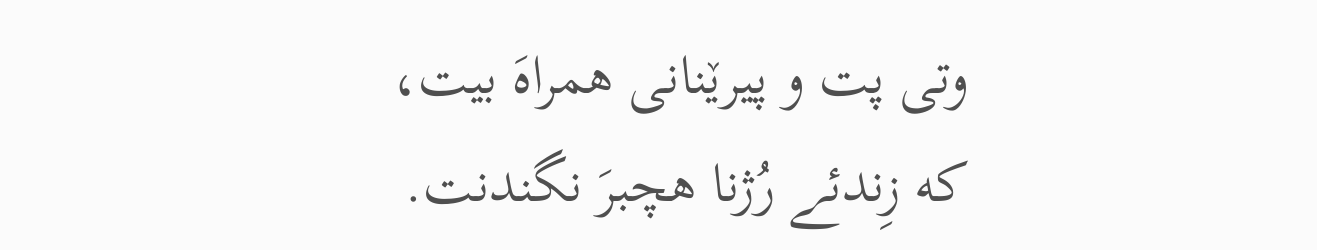وتی پت و پیرێنانی همراهَ بیت،
که زِندئے رُژنا هچبرَ نگندنت.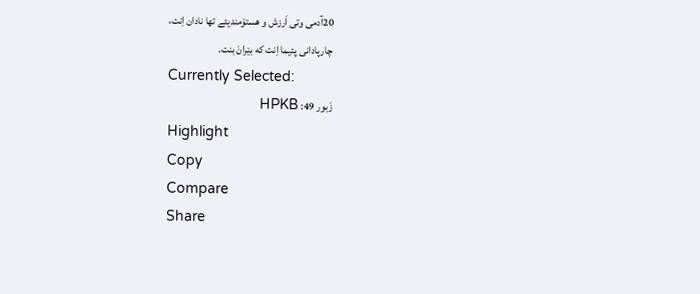20آدمی وتی اَرزش و هستۆمندیئے تها نادان اِنت،
چارپادانی پئیما اِنت که بێرانَ بنت.
Currently Selected:
زَبور 49: HPKB
Highlight
Copy
Compare
Share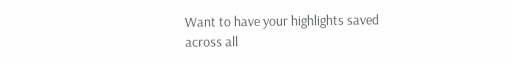Want to have your highlights saved across all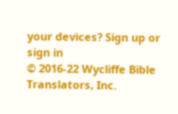your devices? Sign up or sign in
© 2016-22 Wycliffe Bible Translators, Inc.